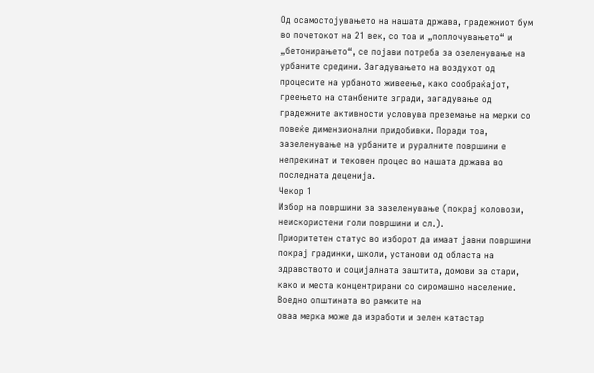Од осамостојувањето на нашата држава, градежниот бум во почетокот на 21 век, со тоа и „поплочувањето“ и „бетонирањето“, се појави потреба за озеленување на урбаните средини. Загадувањето на воздухот од процесите на урбаното живеење, како сообраќајот, греењето на станбените згради, загадување од градежните активности условува преземање на мерки со повеќе димензионални придобивки. Поради тоа, зазеленување на урбаните и руралните површини е непрекинат и тековен процес во нашата држава во последната деценија.
Чекор 1
Избор на површини за зазеленување (покрај коловози, неискористени голи површини и сл.).
Приоритетен статус во изборот да имаат јавни површини покрај градинки, школи, установи од областа на здравството и социјалната заштита, домови за стари, како и места концентрирани со сиромашно население. Воедно општината во рамките на
оваа мерка може да изработи и зелен катастар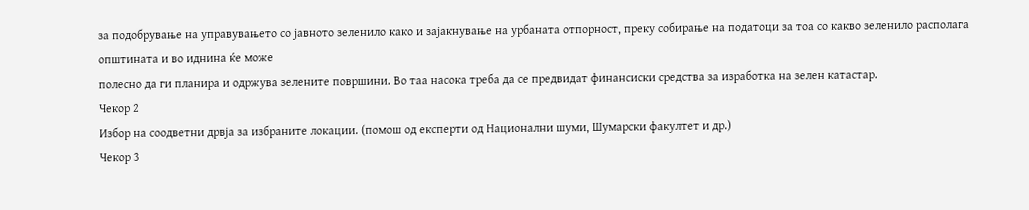за подобрување на управувањето со јавното зеленило како и зајакнување на урбаната отпорност, преку собирање на податоци за тоа со какво зеленило располага општината и во иднина ќе може
полесно да ги планира и одржува зелените површини. Во таа насока треба да се предвидат финансиски средства за изработка на зелен катастар.
Чекор 2
Избор на соодветни дрвја за избраните локации. (помош од експерти од Национални шуми, Шумарски факултет и др.)
Чекор 3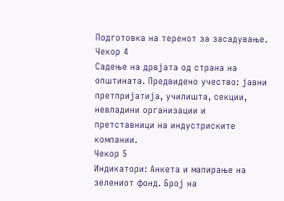Подготовка на теренот за засадување.
Чекор 4
Садење на дрвјата од страна на општината. Предвидено учество: јавни претпријатија, училишта, секции, невладини организации и претставници на индустриските компании.
Чекор 5
Индикатори: Анкета и мапирање на зелениот фонд. Број на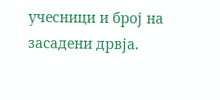учесници и број на
засадени дрвја.